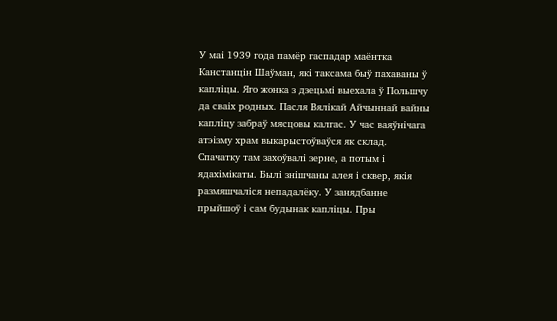У маі 1939 года памёр гаспадар маёнтка Канстанцін Шаўман, які таксама быў пахаваны ў капліцы. Яго жонка з дзецьмі выехала ў Польшчу да сваіх родных. Пасля Вялікай Айчыннай вайны капліцу забраў мясцовы калгас. У час ваяўнічага атэізму храм выкарыстоўваўся як склад. Спачатку там захоўвалі зерне, а потым і ядахімікаты. Былі знішчаны алея і сквер, якія размяшчаліся непадалёку. У занядбанне прыйшоў і сам будынак капліцы. Пры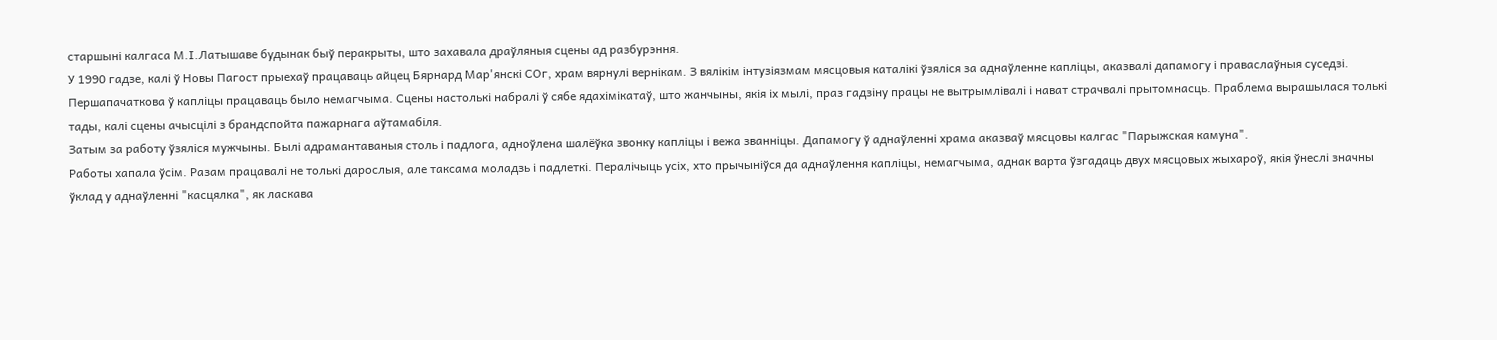старшыні калгаса М.І.Латышаве будынак быў перакрыты, што захавала драўляныя сцены ад разбурэння.
У 1990 гадзе, калі ў Новы Пагост прыехаў працаваць айцец Бярнард Мар'янскі СОг, храм вярнулі вернікам. З вялікім інтузіязмам мясцовыя каталікі ўзяліся за аднаўленне капліцы, аказвалі дапамогу і праваслаўныя суседзі. Першапачаткова ў капліцы працаваць было немагчыма. Сцены настолькі набралі ў сябе ядахімікатаў, што жанчыны, якія іх мылі, праз гадзіну працы не вытрымлівалі і нават страчвалі прытомнасць. Праблема вырашылася толькі тады, калі сцены ачысцілі з брандспойта пажарнага аўтамабіля.
Затым за работу ўзяліся мужчыны. Былі адрамантаваныя столь і падлога, адноўлена шалёўка звонку капліцы і вежа званніцы. Дапамогу ў аднаўленні храма аказваў мясцовы калгас "Парыжская камуна".
Работы хапала ўсім. Разам працавалі не толькі дарослыя, але таксама моладзь і падлеткі. Пералічыць усіх, хто прычыніўся да аднаўлення капліцы, немагчыма, аднак варта ўзгадаць двух мясцовых жыхароў, якія ўнеслі значны ўклад у аднаўленні "касцялка", як ласкава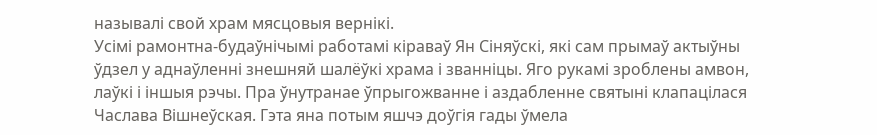называлі свой храм мясцовыя вернікі.
Усімі рамонтна-будаўнічымі работамі кіраваў Ян Сіняўскі, які сам прымаў актыўны ўдзел у аднаўленні знешняй шалёўкі храма і званніцы. Яго рукамі зроблены амвон, лаўкі і іншыя рэчы. Пра ўнутранае ўпрыгожванне і аздабленне святыні клапацілася Часлава Вішнеўская. Гэта яна потым яшчэ доўгія гады ўмела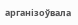арганізоўвала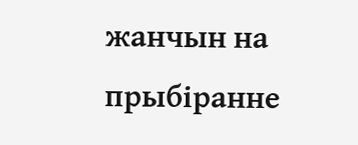жанчын на прыбіранне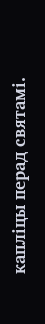капліцы перад святамі.